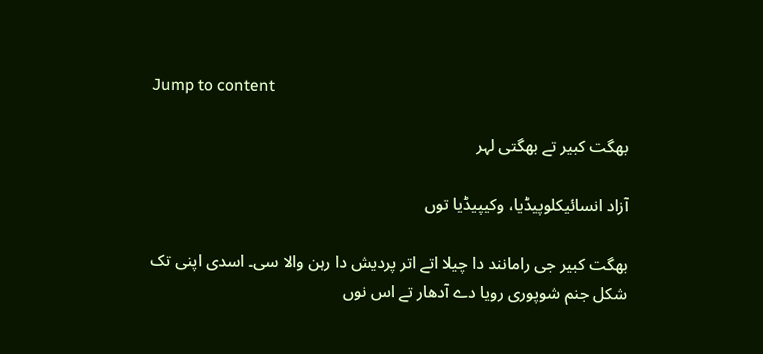Jump to content

بھگت کبیر تے بھگتی لہر

آزاد انسائیکلوپیڈیا، وکیپیڈیا توں

بھگت کبیر جی رامانند دا چیلا اتے اتر پردیش دا رہن والا سی۔ اسدی اپنی تک شکل جنم شوپوری رویا دے آدھار تے اس نوں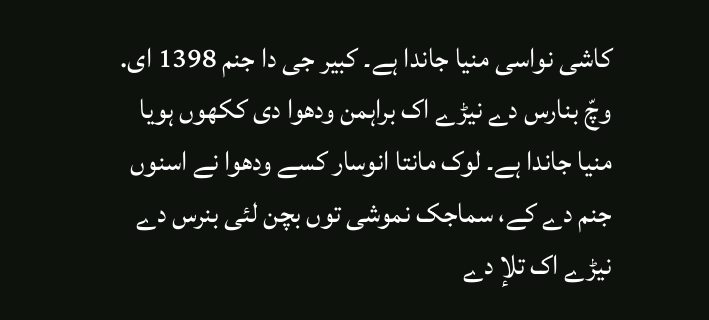کاشی نواسی منیا جاندا ہے۔ کبیر جی دا جنم 1398 ای. وچّ بنارس دے نیڑے اک براہمن ودھوا دی ککھوں ہویا منیا جاندا ہے۔ لوک مانتا انوسار کسے ودھوا نے اسنوں جنم دے کے، سماجک نموشی توں بچن لئی بنرس دے نیڑے اک تلإ دے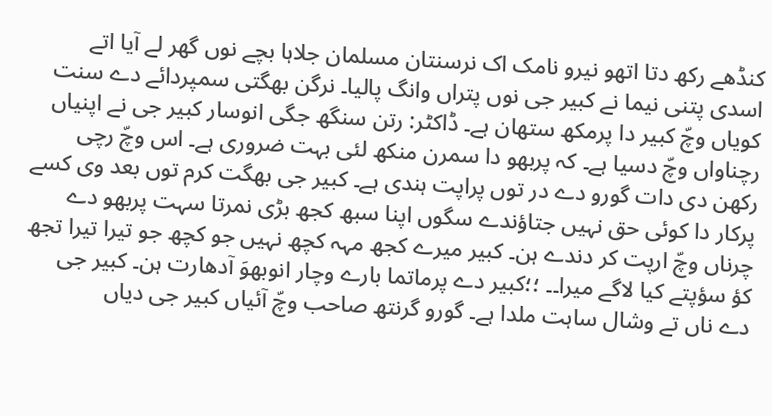کنڈھے رکھ دتا اتھو نیرو نامک اک نرسنتان مسلمان جلاہا بچے نوں گھر لے آیا اتے اسدی پتنی نیما نے کبیر جی نوں پتراں وانگ پالیا۔ نرگن بھگتی سمپردائے دے سنت کویاں وچّ کبیر دا پرمکھ ستھان ہے۔ ڈاکٹر: رتن سنگھ جگی انوسار کبیر جی نے اپنیاں رچناواں وچّ دسیا ہے۔ کہ پربھو دا سمرن منکھ لئی بہت ضروری ہے۔ اس وچّ رچی رکھن دی دات گورو دے در توں پراپت ہندی ہے۔ کبیر جی بھگت کرم توں بعد وی کسے پرکار دا کوئی حق نہیں جتاؤندے سگوں اپنا سبھ کجھ بڑی نمرتا سہت پربھو دے چرناں وچّ ارپت کر دندے ہن۔ کبیر میرے کجھ مہہ کچھ نہیں جو کچھ جو تیرا تیرا تجھ کؤ سؤپتے کیا لاگے میرا۔۔ ؛؛کبیر دے پرماتما بارے وچار انوبھوَ آدھارت ہن۔ کبیر جی دے ناں تے وشال ساہت ملدا ہے۔ گورو گرنتھ صاحب وچّ آئیاں کبیر جی دیاں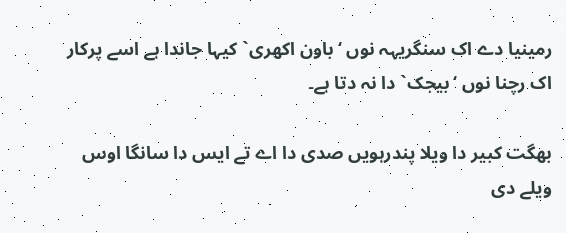رمینیا دے اک سنگریہہ نوں ‘باون اکھری` کیہا جاندا ہے اسے پرکار اک رچنا نوں ‘بیجک` دا نہ دتا ہے۔

بھگت کبیر دا ویلا پندرہویں صدی دا اے تے ایس دا سانگا اوس ویلے دی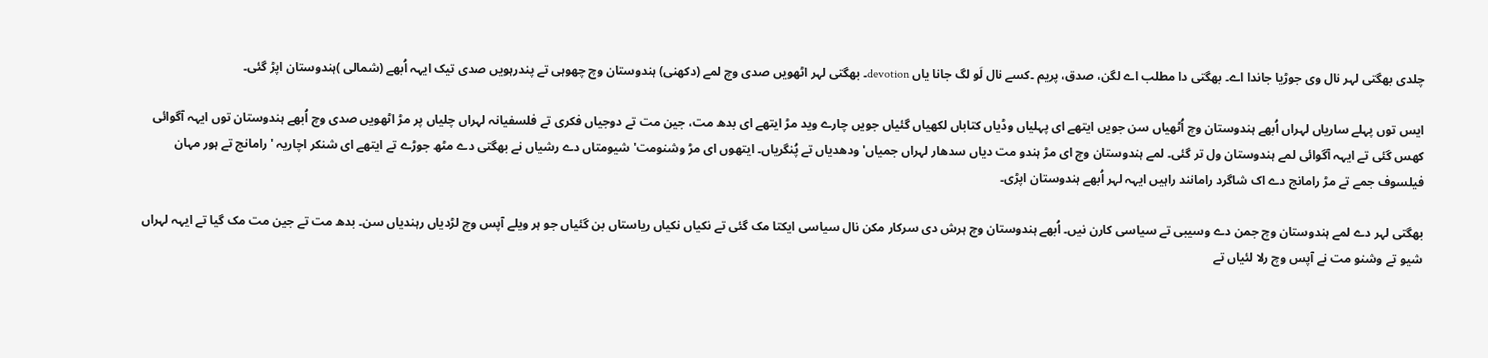چلدی بھگتی لہر نال وی جوڑیا جاندا اے۔ بھگتی دا مطلب اے لگن، صدق، پریم ۔کسے نال لَو لگ جانا یاں devotion۔ بھگتی لہر اٹھویں صدی وچ لمے (دکھنی) ہندوستان وچ چھوہی تے پندرہویں صدی تیک ایہہ اُبھے (شمالی )ہندوستان اپڑ گئی۔

ایس توں پہلے ساریاں لہراں اُبھے ہندوستان وچ اُٹھیاں سن جویں ایتھے ای پہلیاں وڈیاں کتاباں لکھیاں گئیاں جویں چارے وید مڑ ایتھے ای بدھ مت، جین مت تے دوجیاں فکری تے فلسفیانہ لہراں چلیاں پر مڑ اٹھویں صدی وچ اُبھے ہندوستان توں ایہہ آگوائی کھس گئی تے ایہہ آگوائی لمے ہندوستان ول تر گئی۔ لمے ہندوستان وچ ای مڑ ہندو مت دیاں سدھار لہراں جمیاں' ودھدیاں تے پُنگریاں۔ ایتھوں ای مڑ وشنومت' شیومتاں دے رشیاں نے بھگتی دے مٹھ جوڑے تے ایتھے ای شنکر اچاریہ ' رامانج تے ہور مہان فیلسوف جمے تے مڑ رامانج دے اک شاگرد رامانند راہیں ایہہ لہر اُبھے ہندوستان اپڑی۔

بھگتی لہر دے لمے ہندوستان وچ جمن دے وسیبی تے سیاسی کارن نیں۔ اُبھے ہندوستان وچ ہرش دی سرکار مکن نال سیاسی ایکتا مک گئی تے نکیاں نکیاں ریاستاں بن گئیاں جو ہر ویلے آپس وچ لڑدیاں رہندیاں سن۔ بدھ مت تے جین مت مک گیا تے ایہہ لہراں شیو تے وشنو مت نے آپس وچ رلا لئیاں تے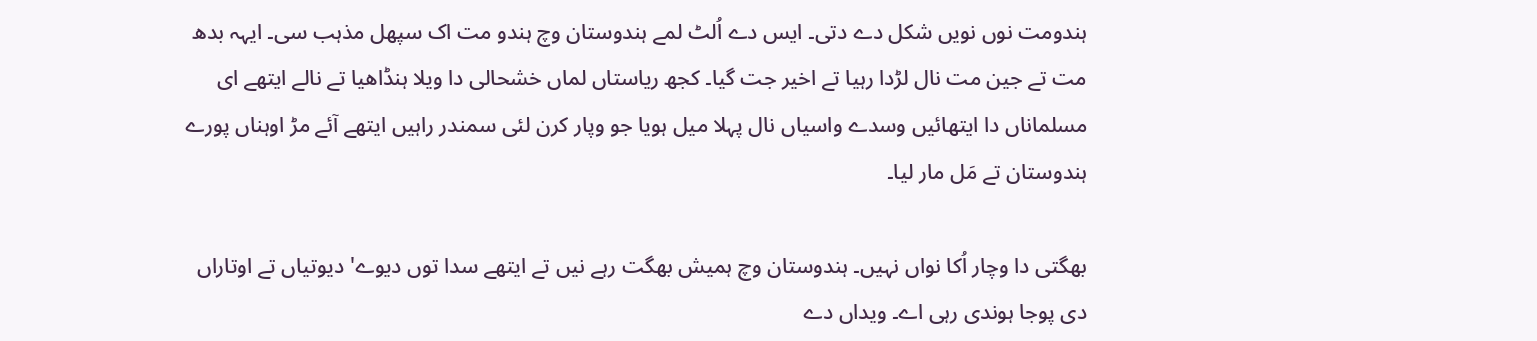ہندومت نوں نویں شکل دے دتی۔ ایس دے اُلٹ لمے ہندوستان وچ ہندو مت اک سپھل مذہب سی۔ ایہہ بدھ مت تے جین مت نال لڑدا رہیا تے اخیر جت گیا۔ کجھ ریاستاں لماں خشحالی دا ویلا ہنڈاھیا تے نالے ایتھے ای مسلماناں دا ایتھائیں وسدے واسیاں نال پہلا میل ہویا جو وپار کرن لئی سمندر راہیں ایتھے آئے مڑ اوہناں پورے ہندوستان تے مَل مار لیا۔

بھگتی دا وچار اُکا نواں نہیں۔ ہندوستان وچ ہمیش بھگت رہے نیں تے ایتھے سدا توں دیوے' دیوتیاں تے اوتاراں دی پوجا ہوندی رہی اے۔ ویداں دے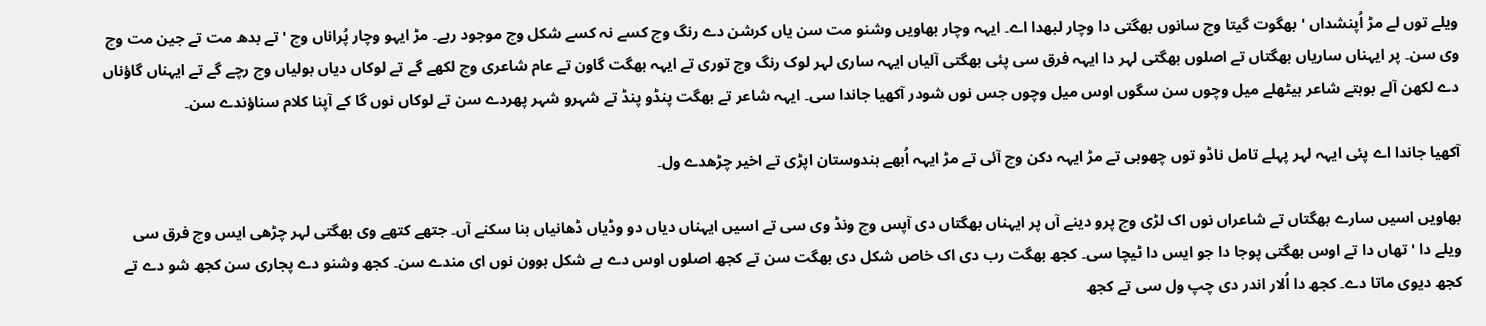ویلے توں لے مڑ اُپنشداں ' بھگوت گیتا وچ سانوں بھگتی دا وچار لبھدا اے۔ ایہہ وچار بھاویں وشنو مت سن یاں کرشن دے رنگ وچ کسے نہ کسے شکل وچ موجود رہے۔ مڑ ایہو وچار پُراناں وچ ' تے بدھ مت تے جین مت وچ وی سن۔ پر ایہناں ساریاں بھگتاں تے اصلوں بھگتی لہر دا ایہہ فرق سی پئی بھگتی آلیاں ایہہ ساری لہر لوک رنگ وچ توری تے ایہہ بھگت گاون تے عام شاعری وچ لکھے گے تے لوکاں دیاں بولیاں وچ رچے گے تے ایہناں گاؤناں دے لکھن آلے بوہتے شاعر ہیٹھلے میل وچوں سن سگوں اوس میل وچوں جس نوں شودر آکھیا جاندا سی۔ ایہہ شاعر تے بھگت پنڈو پنڈ تے شہرو شہر پھردے سن تے لوکاں نوں گا کے آپنا کلام سناؤندے سن۔

آکھیا جاندا اے پئی ایہہ لہر پہلے تامل ناڈو توں چھوہی تے مڑ ایہہ دکن وچ آئی تے مڑ ایہہ اُبھے ہندوستان اپڑی تے اخیر چڑھدے ول۔

بھاویں اسیں سارے بھگتاں تے شاعراں نوں اک لڑی وچ پرو دینے آں پر ایہناں بھگتاں دی آپس وچ ونڈ وی سی تے اسیں ایہناں دیاں دو وڈیاں ڈھانیاں بنا سکنے آں۔ جتھے کتھے وی بھگتی لہر چڑھی ایس وچ فرق سی ویلے دا ' تھاں دا تے اوس بھگتی پوجا دا جو ایس دا ٹیچا سی۔ کجھ بھگت رب دی اک خاص شکل دی بھگت سن تے کجھ اصلوں اوس دے بے شکل ہوون نوں ای مندے سن۔ کجھ وشنو دے پجاری سن کجھ شو دے تے کجھ دیوی ماتا دے۔ کجھ دا اُلار اندر دی چپ ول سی تے کجھ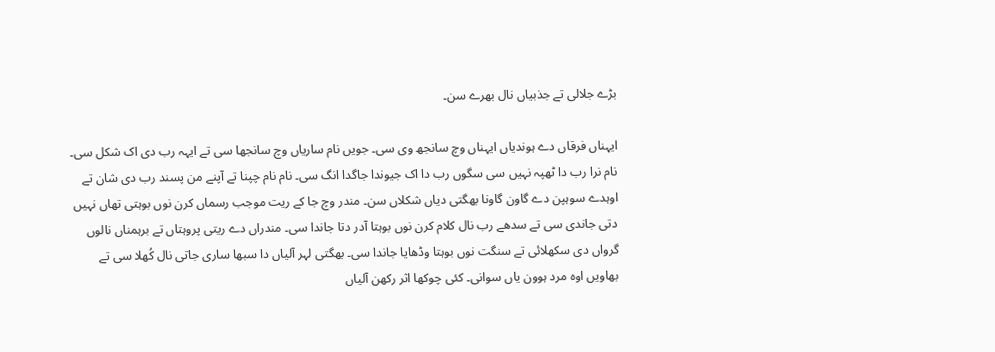بڑے جلالی تے جذبیاں نال بھرے سن۔

ایہناں فرقاں دے ہوندیاں ایہناں وچ سانجھ وی سی۔ جویں نام ساریاں وچ سانجھا سی تے ایہہ رب دی اک شکل سی۔ نام نرا رب دا ٹھپہ نہیں سی سگوں رب دا اک جیوندا جاگدا انگ سی۔ نام نام چپنا تے آپنے من پسند رب دی شان تے اوہدے سوہپن دے گاون گاونا بھگتی دیاں شکلاں سن۔ مندر وچ جا کے ریت موجب رسماں کرن نوں بوہتی تھاں نہیں دتی جاندی سی تے سدھے رب نال کلام کرن نوں بوہتا آدر دتا جاندا سی۔ مندراں دے ریتی پروہتاں تے برہمناں نالوں گرواں دی سکھلائی تے سنگت نوں بوہتا وڈھایا جاندا سی۔ بھگتی لہر آلیاں دا سبھا ساری جاتی نال کُھلا سی تے بھاویں اوہ مرد ہوون یاں سوانی۔ کئی چوکھا اثر رکھن آلیاں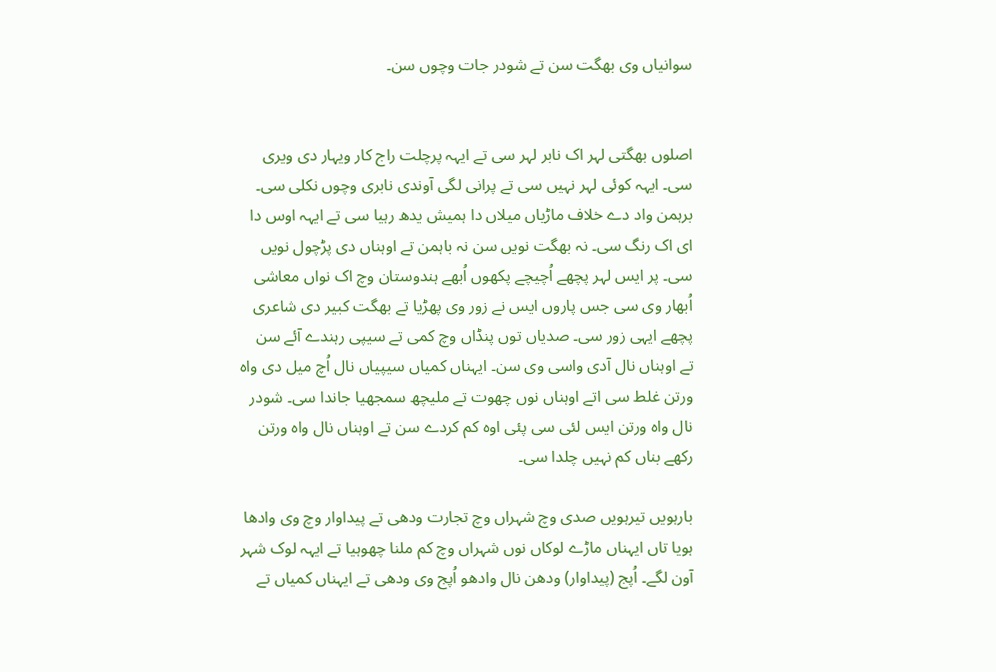سوانیاں وی بھگت سن تے شودر جات وچوں سن۔


اصلوں بھگتی لہر اک نابر لہر سی تے ایہہ پرچلت راج کار ویہار دی ویری سی۔ ایہہ کوئی لہر نہیں سی تے پرانی لگی آوندی نابری وچوں نکلی سی۔ برہمن واد دے خلاف ماڑیاں میلاں دا ہمیش یدھ رہیا سی تے ایہہ اوس دا ای اک رنگ سی۔ نہ بھگت نویں سن نہ باہمن تے اوہناں دی پڑچول نویں سی۔ پر ایس لہر پچھے اُچیچے پکھوں اُبھے ہندوستان وچ اک نواں معاشی اُبھار وی سی جس پاروں ایس نے زور وی پھڑیا تے بھگت کبیر دی شاعری پچھے ایہی زور سی۔ صدیاں توں پنڈاں وچ کمی تے سیپی رہندے آئے سن تے اوہناں نال آدی واسی وی سن۔ ایہناں کمیاں سیپیاں نال اُچ میل دی واہ ورتن غلط سی اتے اوہناں نوں چھوت تے ملیچھ سمجھیا جاندا سی۔ شودر نال واہ ورتن ایس لئی سی پئی اوہ کم کردے سن تے اوہناں نال واہ ورتن رکھے بناں کم نہیں چلدا سی۔

بارہویں تیرہویں صدی وچ شہراں وچ تجارت ودھی تے پیداوار وچ وی وادھا ہویا تاں ایہناں ماڑے لوکاں نوں شہراں وچ کم ملنا چھوہیا تے ایہہ لوک شہر آون لگے۔ اُپج (پیداوار) ودھن نال وادھو اُپج وی ودھی تے ایہناں کمیاں تے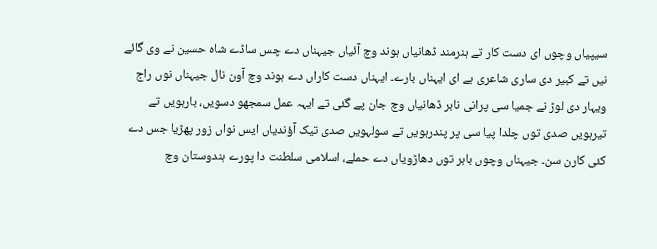سیپیاں وچوں ای دست کار تے ہنرمند ڈھانیاں ہوند وچ آئیاں جیہناں دے چس ساڈے شاہ حسین نے وی گائے نیں تے کبیر دی ساری شاعری ہے ای ایہناں بارے۔ ایہناں دست کاراں دے ہوند وچ آون نال جیہناں نوں راج ویہار دی لوڑ نے جمیا سی پرانی نابر ڈھانیاں وچ جان پے گئی تے ایہہ عمل سمجھو دسویں، بارہویں تے تیرہویں صدی توں چلدا پیا سی پر پندرہویں تے سولہویں صدی تیک آؤندیاں ایس نواں زور پھڑیا جس دے کئی کارن سن۔ جیہناں وچوں باہر توں دھاڑویاں دے حملے، اسلامی سلطنت دا پورے ہندوستان وچ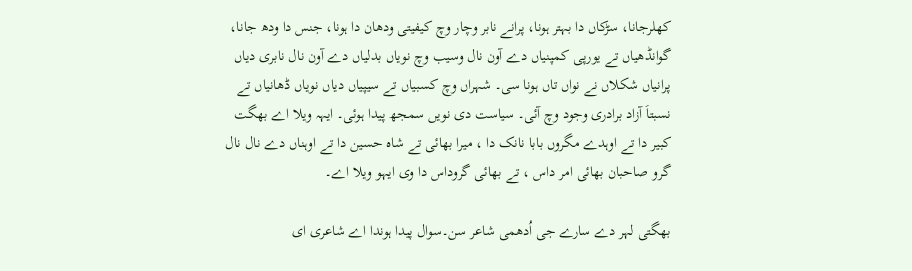کھلرجانا، سڑکاں دا بہتر ہونا، پرانے نابر وچار وچ کیفیتی ودھان دا ہونا، جنس دا ودھ جانا، گوانڈھیاں تے یورپی کمپنیاں دے آون نال وسیب وچ نویاں بدلیاں دے آون نال نابری دیاں پرانیاں شکلاں نے نواں تاں ہونا سی۔ شہراں وچ کسبیاں تے سیپیاں دیاں نویاں ڈھانیاں تے نسبتاَ آزاد برادری وجود وچ آئی۔ سیاست دی نویں سمجھ پیدا ہوئی۔ ایہہ ویلا اے بھگت کبیر دا تے اوہدے مگروں بابا نانک دا ، میرا بھائی تے شاہ حسین دا تے اوہناں دے نال نال گرو صاحبان بھائی امر داس ، تے بھائی گروداس دا وی ایہو ویلا اے۔

بھگتی لہر دے سارے جی اُدھمی شاعر سن۔سوال پیدا ہوندا اے شاعری ای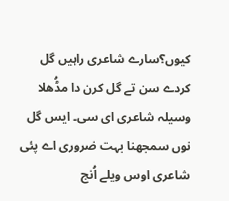کیوں؟سارے شاعری راہیں گل کردے سن تے گل کرن دا مڈُھلا وسیلہ شاعری ای سی۔ ایس گل نوں سمجھنا بہت ضروری اے پئی شاعری اوس ویلے اُنج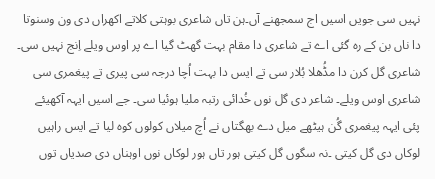نہیں سی جویں اسیں اج سمجھنے آں۔ہن تاں شاعری بوہتی کلاتے اکھراں دی ون وسنوتا دا ناں بن کے رہ گئی اے تے شاعری دا مقام بہت گھٹ گیا اے پر اوس ویلے اِنج نہیں سی۔ شاعری گل کرن دا مڈُھلا بُلار سی تے ایس دا بہت اُچا درجہ سی پیری تے پیغمری سی شاعری اوس ویلے۔ شاعر دی گل نوں خُدائی رتبہ ملیا ہوئیا سی۔ جے اسیں ایہہ آکھیئے پئی ایہہ پیغمری گُن ہیٹھے میل دے بھگتاں نے اُچ میلاں کولوں کوہ لیا تے ایس راہیں لوکاں دی گل کیتی ۔نہ سگوں گل کیتی ہور تاں ہور لوکاں نوں اوہناں دی صدیاں توں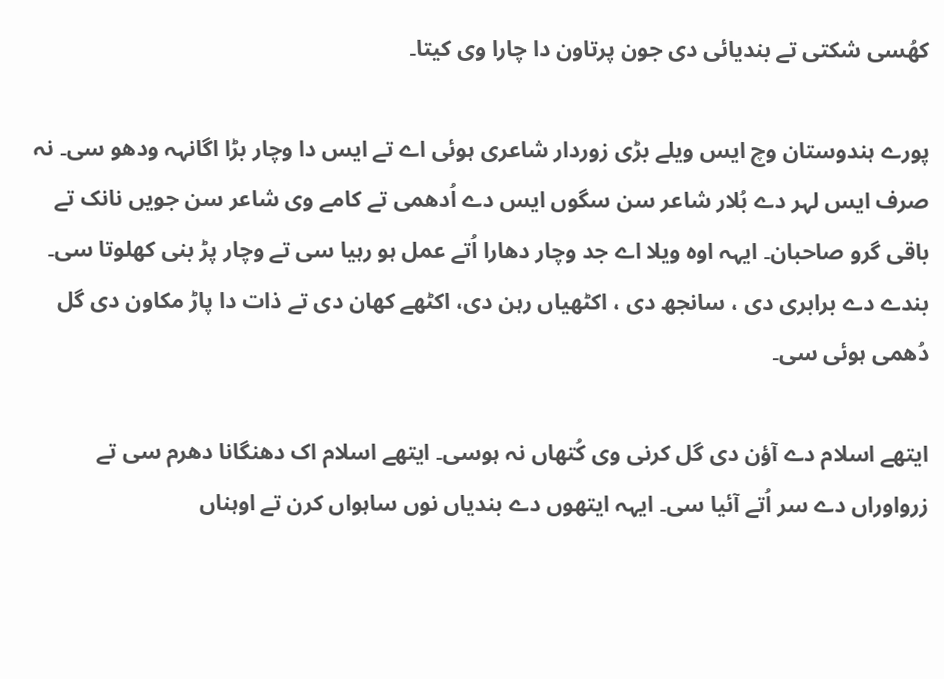کھُسی شکتی تے بندیائی دی جون پرتاون دا چارا وی کیتا۔

پورے ہندوستان وچ ایس ویلے بڑی زوردار شاعری ہوئی اے تے ایس دا وچار بڑا اگانہہ ودھو سی۔ نہ صرف ایس لہر دے بُلار شاعر سن سگوں ایس دے اُدھمی تے کامے وی شاعر سن جویں نانک تے باقی گرو صاحبان۔ ایہہ اوہ ویلا اے جد وچار دھارا اُتے عمل ہو رہیا سی تے وچار پڑ بنی کھلوتا سی۔ بندے دے برابری دی ، سانجھ دی ، اکٹھیاں رہن دی، اکٹھے کھان دی تے ذات دا پاڑ مکاون دی گل دُھمی ہوئی سی۔

ایتھے اسلام دے آؤن دی گل کرنی وی کُتھاں نہ ہوسی۔ ایتھے اسلام اک دھنگانا دھرم سی تے زرواوراں دے سر اُتے آئیا سی۔ ایہہ ایتھوں دے بندیاں نوں ساہواں کرن تے اوہناں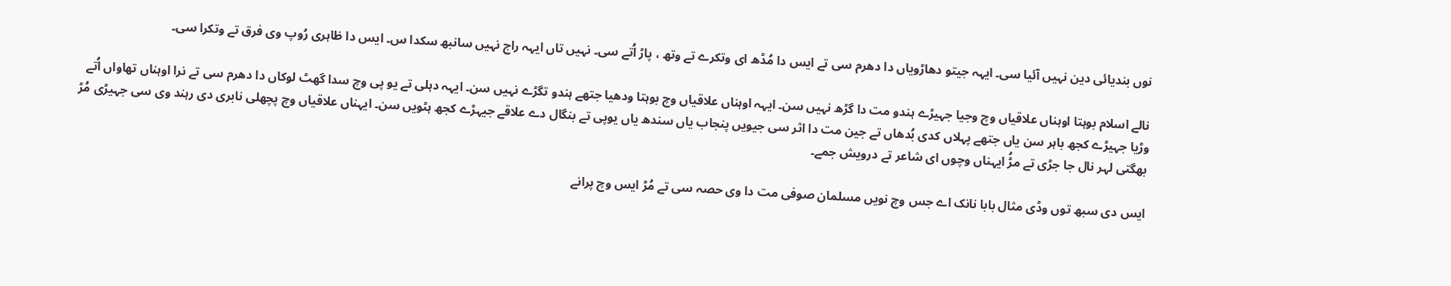نوں بندیائی دین نہیں آئیا سی۔ ایہہ جیتو دھاڑویاں دا دھرم سی تے ایس دا مُڈھ ای وتکرے تے وتھ ، پاڑ اُتے سی۔ نہیں تاں ایہہ راج نہیں سانبھ سکدا س۔ ایس دا ظاہری رُوپ وی فرق تے وتکرا سی۔

نالے اسلام بوہتا اوہناں علاقیاں وچ وجیا جہیڑے ہندو مت دا گڑھ نہیں سن۔ ایہہ اوہناں علاقیاں وچ بوہتا ودھیا جتھے ہندو تگڑے نہیں سن۔ ایہہ دہلی تے یو پی وچ سدا گھٹ لوکاں دا دھرم سی تے نرا اوہناں تھاواں اُتے وڑیا جہیڑے کجھ باہر سن یاں جتھے پہلاں کدی بُدھاں تے جین مت دا اثر سی جیویں پنجاب یاں سندھ یاں یوپی تے بنگال دے علاقے جیہڑے کجھ ہٹویں سن۔ ایہناں علاقیاں وچ پچھلی نابری دی رہند وی سی جہیڑی مُڑ بھگتی لہر نال جا جڑی تے مڑُ ایہناں وچوں ای شاعر تے درویش جمے۔

ایس دی سبھ توں وڈی مثال بابا نانک اے جس وچ نویں مسلمان صوفی مت دا وی حصہ سی تے مُڑ ایس وچ پرانے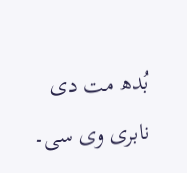بُدھ مت دی نابری وی سی۔